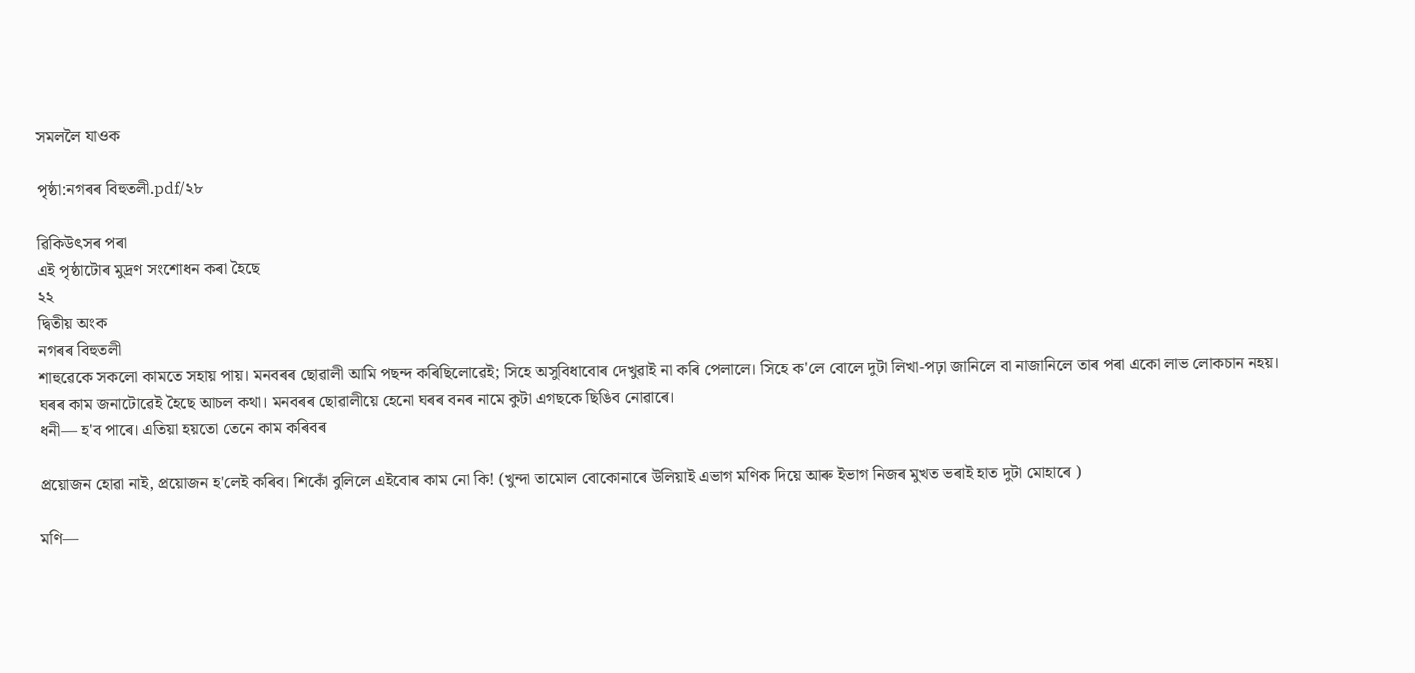সমললৈ যাওক

পৃষ্ঠা:নগৰৰ বিহুতলী.pdf/২৮

ৱিকিউৎসৰ পৰা
এই পৃষ্ঠাটোৰ মুদ্ৰণ সংশোধন কৰা হৈছে
২২
দ্বিতীয় অংক
নগৰৰ বিহুতলী
শাহুৱেকে সকলো কামতে সহায় পায়। মনবৰৰ ছোৱালী আমি পছন্দ কৰিছিলোৱেই; সিহে অসুবিধাবোৰ দেখুৱাই না কৰি পেলালে। সিহে ক'লে বোলে দুটা লিখা-পঢ়া জানিলে বা নাজানিলে তাৰ পৰা একো লাভ লোকচান নহয়। ঘৰৰ কাম জনাটোৱেই হৈছে আচল কথা। মনবৰৰ ছোৱালীয়ে হেনো ঘৰৰ বনৰ নামে কুটা এগছকে ছিঙিব নোৱাৰে।
ধনী— হ'ব পাৰে। এতিয়া হয়তো তেনে কাম কৰিবৰ

প্ৰয়োজন হোৱা নাই, প্ৰয়োজন হ'লেই কৰিব। শিকোঁ বুলিলে এইবোৰ কাম নো কি! (খুন্দা তামোল বোকোনাৰে উলিয়াই এভাগ মণিক দিয়ে আৰু ইভাগ নিজৰ মুখত ভৰাই হাত দুটা মোহাৰে )

মণি—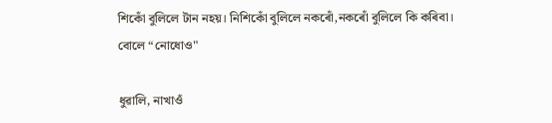শিকোঁ বুলিলে টান নহয়। নিশিকোঁ বুলিলে নকৰোঁ,নকৰোঁ বুলিলে কি কৰিবা। বোলে “নোধোও"

ধুৱালি, নাখাওঁ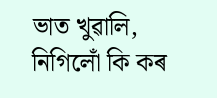ভাত খুৱালি, নিগিলোঁ কি কৰ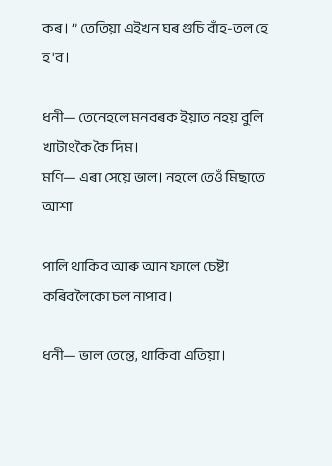কৰ। ” তেতিয়া এইখন ঘৰ গুচি বাঁহ-তল হে হ'ব।

ধনী— তেনেহলে মনবৰক ইয়াত নহয় বুলি খাটাংকৈ কৈ দিম।
মণি— এৰা সেয়ে ভাল। নহলে তেওঁ মিছাতে আশা

পালি থাকিব আৰু আন ফালে চেষ্টা কৰিবলৈকো চল নাপাব।

ধনী— ভাল তেন্তে, থাকিবা এতিয়া।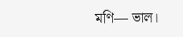মণি— ভাল।